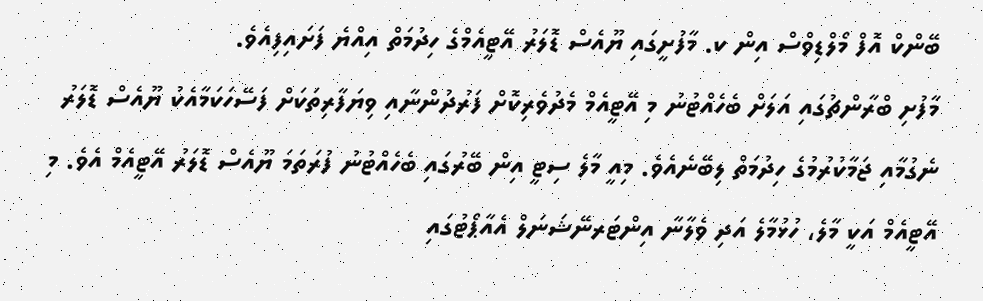ބޭންކް އޮފް މޯލްޑިވްސް އިން ކ. މާފުށީގައި ޔޫއެސް ޑޮލަރު އޭޓީއެމްގެ ހިދުމަތް އިއްޔެ ފަށައިފިއެވެ.
މާފުށި ބްރާންޗުގައި އަލަށް ބެހެއްޓުނު މި އޭޓީއެމް މެދުވެރިކޮށް ފަރުދުންނާއި ވިޔަފާރިތަކަށް ފަސޭހަކަމާއެކު ޔޫއެސް ޑޮލަރު ނެގުމާއި ޖަމާކުރުމުގެ ހިދުމަތް ލިބޭނެއެވެ. މިއީ މާލެ ސިޓީ އިން ބޭރުގައި ބެހެއްޓުނު ފުރަތަމަ ޔޫއެސް ޑޮލަރު އޭޓީއެމް އެވެ. މި އޭޓީއެމް އަކީ މާލެ، ހުޅުމާލެ އަދި ވެލާނާ އިންޓަރނޭޝަނަލް އެއާޕޯޓުގައި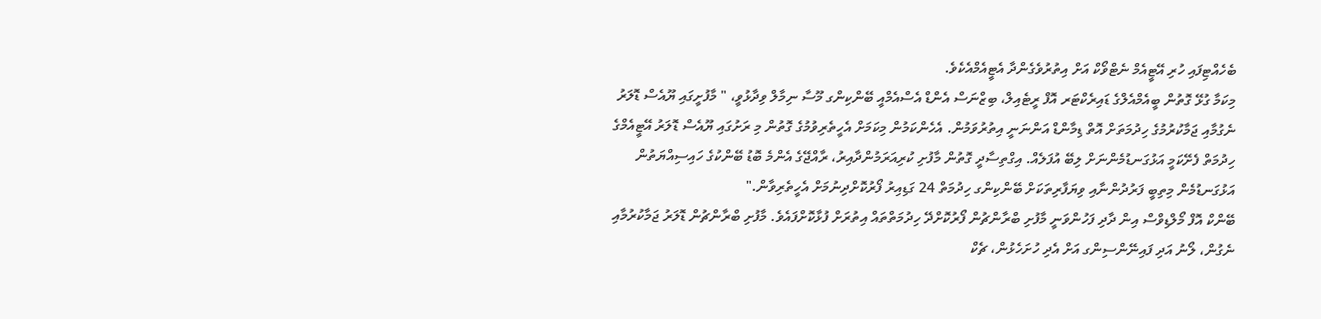ބެހެއްޓިފައި ހުރި އޭޓީއެމް ނެޓްވޯކް އަށް އިތުރުވެގެންދާ އެޓީއެމްއެކެވެ.
މިކަމާ ގުޅޭ ގޮތުން ބީއެމްއެލްގެ ޑައިރެކްޓަރ އޮފް ރީޓެއިލް، ބިޒްނަސް އެންޑް އެސްއެމްއީ ބޭންކިންގ މޫސާ ނިމާލް ވިދާޅުވީ، " މާފުށީގައި ޔޫއެސް ޑޮލަރު ނެގުމާއި ޖަމާކުރުމުގެ ހިދުމަތަށް އޮތް ޑިމާންޑް އަންނަނީ އިތުރުވަމުން. އެހެންކަމުން މިކަމަށް އެހީތެރިވުމުގެ ގޮތުން މި ރަށުގައި ޔޫއެސް ޑޮލަރު އޭޓީއެމްގެ ހިދުމަތް ފެށޭކަމީ އަޅުގަނޑުމެންނަށް ލިބޭ އުފަލެއް. އިގްތިސާދީ ގޮތުން މާފުށި ކުރިއަރަމުންދާއިރު، ރާއްޖޭގެ އެންމެ ބޮޑު ބޭންކުގެ ހައިސިއްޔަތުން އަޅުގަނޑުމެން މިތިބީ ފަރުދުންނާއި ވިޔަފާރިތަކަށް ބޭންކިންގ ހިދުމަތް 24 ގަޑިއިރު ފޯރުކޮށްދިނުމަށް އެހީތެރިވާން."
ބޭންކް އޮފް މޯލްޑިވްސް އިން ދާދި ފަހުންވަނީ މާފުށި ބްރާންޗުން ފޯރުކޮށްދޭ ހިދުމަތްތައް އިތުރަށް ފުޅާކޮށްފައެވެ. މާފުށި ބްރާންޗުން ޑޮލަރު ޖަމާކުރުމާއި ނެގުން، ލޯނު އަދި ފައިނޭންސިންގ އަށް އެދި ހުށަހެޅުން، ޗެކް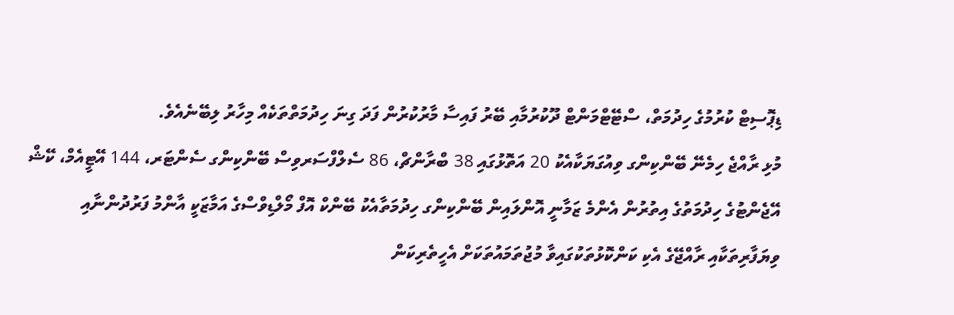ޑިޕޮސިޓް ކުރުމުގެ ހިދުމަތް، ސްޓޭޓްމަންޓް ދޫކުރުމާއި ބޭރު ފައިސާ މާރުކުރުން ފަދަ ގިނަ ހިދުމަތްތަކެއް މިހާރު ލިބޭނެއެވެ.
މުޅި ރާއްޖެ ހިމެނޭ ބޭންކިންގ ވިއުގަޔަކާއެކު 20 އަތޮޅުގައި 38 ބްރާންޗް، 86 ސެލްފްސަރވިސް ބޭންކިންގ ސެންޓަރ، 144 އޭޓީއެމް، ކޭޝް އޭޖެންޓުގެ ހިދުމަތުގެ އިތުރުން އެންމެ ޒަމާނީ އޮންލައިން ބޭންކިންގ ހިދުމަތާއެކު ބޭންކް އޮފް މޯލްޑިވްސްގެ އަމާޒަކީ އާންމު ފަރުދުންނާއި ވިޔަފާރިތަކާއި ރާއްޖޭގެ އެކި ކަންކޮޅުތަކުގައިވާ މުޖުތަމައުތަކަށް އެހީތެރިކަން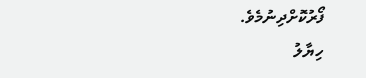ފޯރުކޮށްދިނުމެވެ.
ހިޔާލު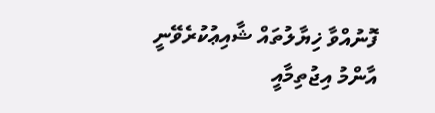ފޮނުއްވާ ޚިޔާލުތައް ޝާއިޢުކުރެވޭނީ އާންމު އިޖުތިމާއީ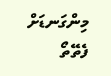މިންގަނޑަށް ފެތޭތޯ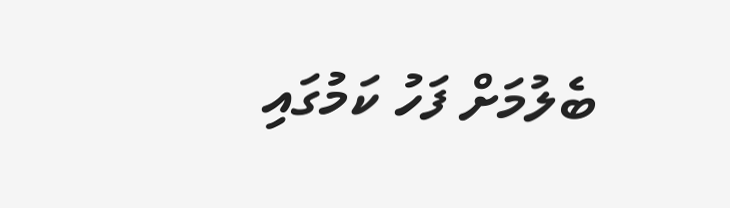ބެލުމަށް ފަހު ކަމުގައި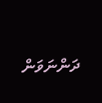ދަންނަވަން